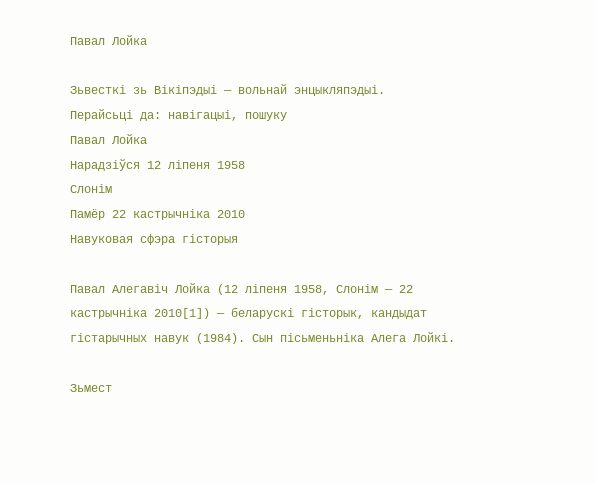Павал Лойка

Зьвесткі зь Вікіпэдыі — вольнай энцыкляпэдыі.
Перайсьці да: навігацыі, пошуку
Павал Лойка
Нарадзіўся 12 ліпеня 1958
Слонім
Памёр 22 кастрычніка 2010
Навуковая сфэра гісторыя

Павал Алегавіч Лойка (12 ліпеня 1958, Слонім — 22 кастрычніка 2010[1]) — беларускі гісторык, кандыдат гістарычных навук (1984). Сын пісьменьніка Алега Лойкі.

Зьмест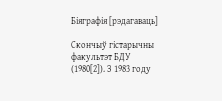Біяграфія [рэдагаваць]

Скончыў гістарычны факультэт БДУ (1980[2]). З 1983 году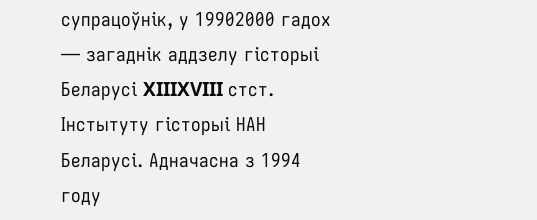супрацоўнік, у 19902000 гадох — загаднік аддзелу гісторыі Беларусі XIIIXVIII стст. Інстытуту гісторыі НАН Беларусі. Адначасна з 1994 году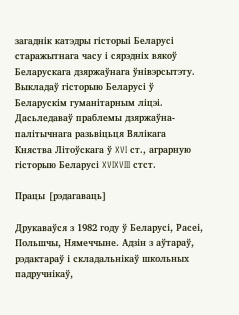загаднік катэдры гісторыі Беларусі старажытнага часу і сярэдніх вякоў Беларускага дзяржаўнага ўнівэрсытэту. Выкладаў гісторыю Беларусі ў Беларускім гуманітарным ліцэі. Дасьледаваў праблемы дзяржаўна-палітычнага разьвіцьця Вялікага Княства Літоўскага ў XVI ст., аграрную гісторыю Беларусі XVIXVIII стст.

Працы [рэдагаваць]

Друкаваўся з 1982 году ў Беларусі, Расеі, Польшчы, Нямеччыне. Адзін з аўтараў, рэдактараў і складальнікаў школьных падручнікаў,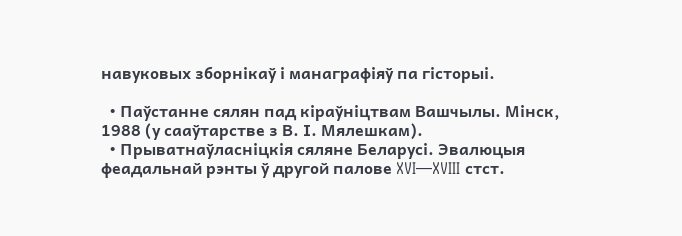навуковых зборнікаў і манаграфіяў па гісторыі.

  • Паўстанне сялян пад кіраўніцтвам Вашчылы. Мінск, 1988 (у сааўтарстве з В. І. Мялешкам).
  • Прыватнаўласніцкія сяляне Беларусі. Эвалюцыя феадальнай рэнты ў другой палове XVI—XVIII стст.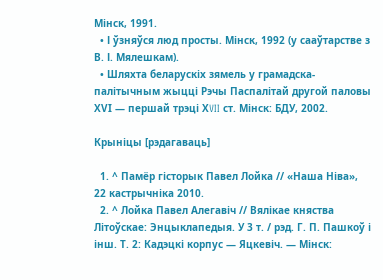Мінск, 1991.
  • І ўзняўся люд просты. Мінск, 1992 (у сааўтарстве з В. І. Мялешкам).
  • Шляхта беларускіх зямель у грамадска-палітычным жыцці Рэчы Паспалітай другой паловы ХVI — першай трэці ХVII ст. Мінск: БДУ, 2002.

Крыніцы [рэдагаваць]

  1. ^ Памёр гісторык Павел Лойка // «Наша Ніва», 22 кастрычніка 2010.
  2. ^ Лойка Павел Алегавіч // Вялікае княства Літоўскае: Энцыклапедыя. У 3 т. / рэд. Г. П. Пашкоў і інш. Т. 2: Кадэцкі корпус — Яцкевіч. — Мінск: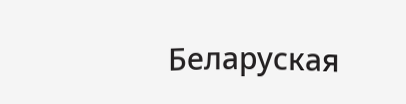Беларуская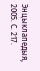Энцыклапедыя, 2005. С. 217.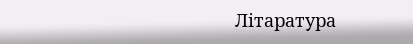Літаратура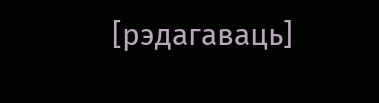[рэдагаваць]